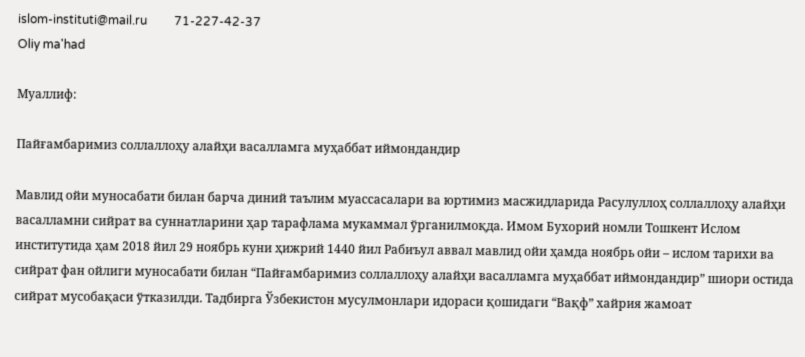islom-instituti@mail.ru         71-227-42-37
Oliy ma'had

Муаллиф:

Пайғамбаримиз соллаллоҳу алайҳи васалламга муҳаббат иймондандир

Мавлид ойи муносабати билан барча диний таълим муассасалари ва юртимиз масжидларида Расулуллоҳ соллаллоҳу алайҳи васалламни сийрат ва суннатларини ҳар тарафлама мукаммал ўрганилмоқда. Имом Бухорий номли Тошкент Ислом институтида ҳам 2018 йил 29 ноябрь куни ҳижрий 1440 йил Рабиъул аввал мавлид ойи ҳамда ноябрь ойи – ислом тарихи ва сийрат фан ойлиги муносабати билан “Пайғамбаримиз соллаллоҳу алайҳи васалламга муҳаббат иймондандир” шиори остида сийрат мусобақаси ўтказилди. Тадбирга Ўзбекистон мусулмонлари идораси қошидаги “Вақф” хайрия жамоат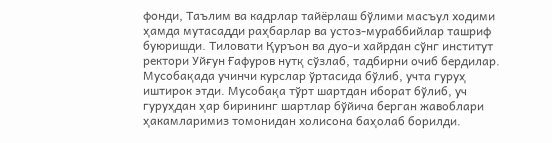фонди, Таълим ва кадрлар тайёрлаш бўлими масъул ходими ҳамда мутасадди раҳбарлар ва устоз-мураббийлар ташриф буюришди. Тиловати Қуръон ва дуо-и хайрдан сўнг институт ректори Уйғун Ғафуров нутқ сўзлаб, тадбирни очиб бердилар. Мусобақада учинчи курслар ўртасида бўлиб, учта гуруҳ иштирок этди. Мусобақа тўрт шартдан иборат бўлиб, уч гуруҳдан ҳар бирининг шартлар бўйича берган жавоблари ҳакамларимиз томонидан холисона баҳолаб борилди.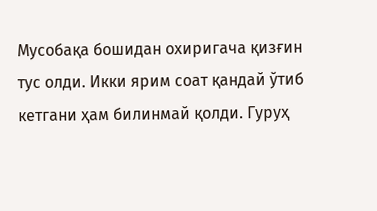Мусобақа бошидан охиригача қизғин тус олди. Икки ярим соат қандай ўтиб кетгани ҳам билинмай қолди. Гуруҳ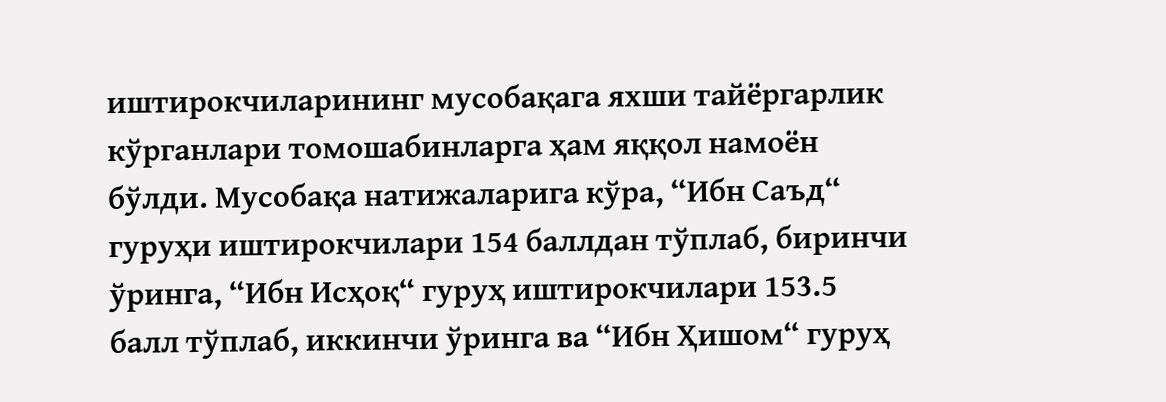иштирокчиларининг мусобақага яхши тайёргарлик кўрганлари томошабинларга ҳам яққол намоён бўлди. Мусобақа натижаларига кўра, “Ибн Саъд“ гуруҳи иштирокчилари 154 баллдан тўплаб, биринчи ўринга, “Ибн Исҳоқ“ гуруҳ иштирокчилари 153.5 балл тўплаб, иккинчи ўринга ва “Ибн Ҳишом“ гуруҳ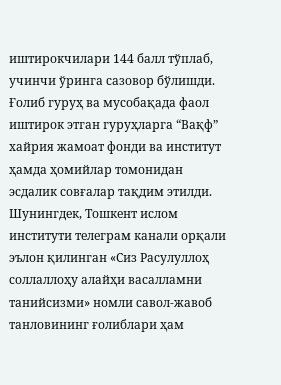иштирокчилари 144 балл тўплаб, учинчи ўринга сазовор бўлишди. Ғолиб гуруҳ ва мусобақада фаол иштирок этган гуруҳларга “Вақф” хайрия жамоат фонди ва институт ҳамда ҳомийлар томонидан эсдалик совғалар тақдим этилди. Шунингдек, Тошкент ислом институти телеграм канали орқали эълон қилинган «Сиз Расулуллоҳ соллаллоҳу алайҳи васалламни танийсизми» номли савол-жавоб танловининг ғолиблари ҳам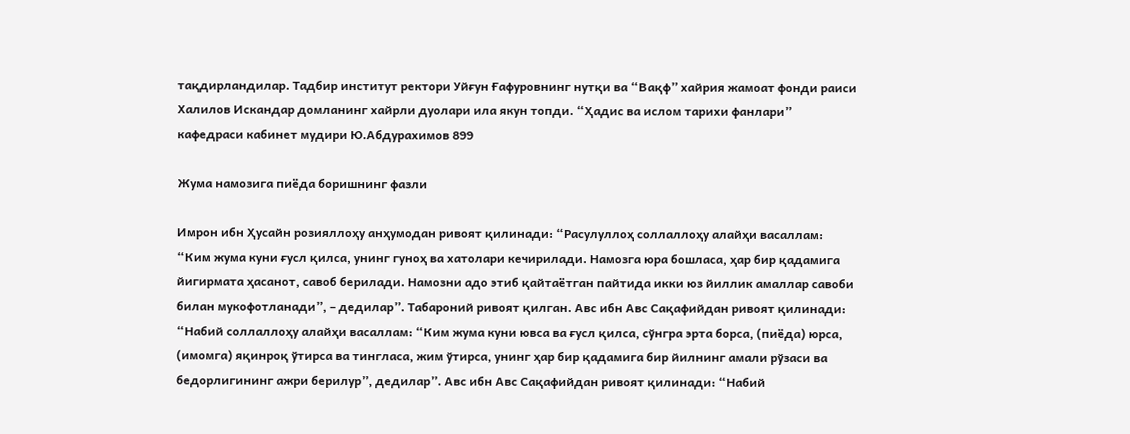тақдирландилар. Тадбир институт ректори Уйғун Ғафуровнинг нутқи ва “Вақф” хайрия жамоат фонди раиси Халилов Искандар домланинг хайрли дуолари ила якун топди. “Ҳадис ва ислом тарихи фанлари” кафедраси кабинет мудири Ю.Абдурахимов 899

Жума намозига пиёда боришнинг фазли

Имрон ибн Ҳусайн розияллоҳу анҳумодан ривоят қилинади: “Расулуллоҳ соллаллоҳу алайҳи васаллам: “Ким жума куни ғусл қилса, унинг гуноҳ ва хатолари кечирилади. Намозга юра бошласа, ҳар бир қадамига йигирмата ҳасанот, савоб берилади. Намозни адо этиб қайтаётган пайтида икки юз йиллик амаллар савоби билан мукофотланади”, – дедилар”. Табароний ривоят қилган. Авс ибн Авс Сақафийдан ривоят қилинади: “Набий соллаллоҳу алайҳи васаллам: “Ким жума куни ювса ва ғусл қилса, сўнгра эрта борса, (пиёда) юрса, (имомга) яқинроқ ўтирса ва тингласа, жим ўтирса, унинг ҳар бир қадамига бир йилнинг амали рўзаси ва бедорлигининг ажри берилур”, дедилар”. Авс ибн Авс Сақафийдан ривоят қилинади: “Набий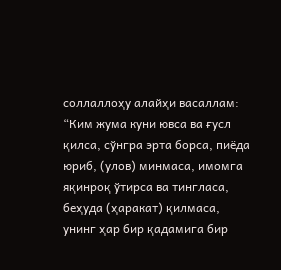соллаллоҳу алайҳи васаллам: “Ким жума куни ювса ва ғусл қилса, сўнгра эрта борса, пиёда юриб, (улов) минмаса, имомга яқинроқ ўтирса ва тингласа, беҳуда (ҳаракат) қилмаса, унинг ҳар бир қадамига бир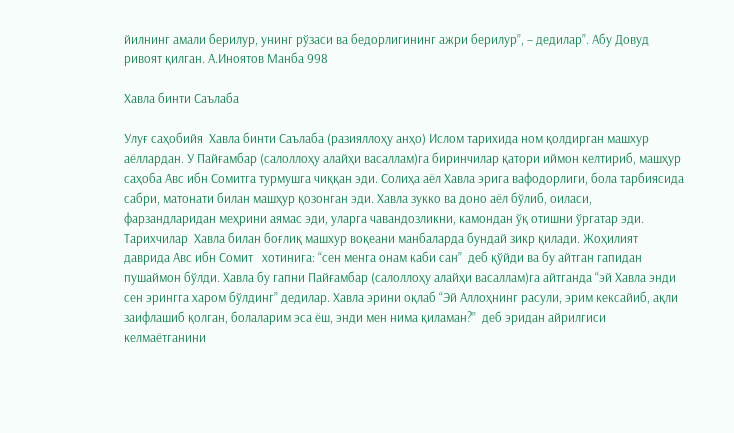йилнинг амали берилур, унинг рўзаси ва бедорлигининг ажри берилур”, – дедилар”. Абу Довуд ривоят қилган. А.Иноятов Манба 998

Хавла бинти Саълаба

Улуғ саҳобийя  Хавла бинти Саълаба (разияллоҳу анҳо) Ислом тарихида ном қолдирган машхур аёллардан. У Пайғамбар (салоллоҳу алайҳи васаллам)га биринчилар қатори иймон келтириб, машҳур саҳоба Авс ибн Сомитга турмушга чиққан эди. Солиҳа аёл Хавла эрига вафодорлиги, бола тарбиясида сабри, матонати билан машҳур қозонган эди. Хавла зукко ва доно аёл бўлиб, оиласи, фарзандларидан меҳрини аямас эди, уларга чавандозликни, камондан ўқ отишни ўргатар эди. Тарихчилар  Хавла билан боғлиқ машхур воқеани манбаларда бундай зикр қилади. Жоҳилият даврида Авс ибн Сомит   хотинига: “сен менга онам каби сан”  деб қўйди ва бу айтган гапидан пушаймон бўлди. Хавла бу гапни Пайғамбар (салоллоҳу алайҳи васаллам)га айтганда “эй Хавла энди сен эрингга харом бўлдинг” дедилар. Хавла эрини оқлаб “Эй Аллоҳнинг расули, эрим кексайиб, ақли заифлашиб қолган, болаларим эса ёш, энди мен нима қиламан?”  деб эридан айрилгиси келмаётганини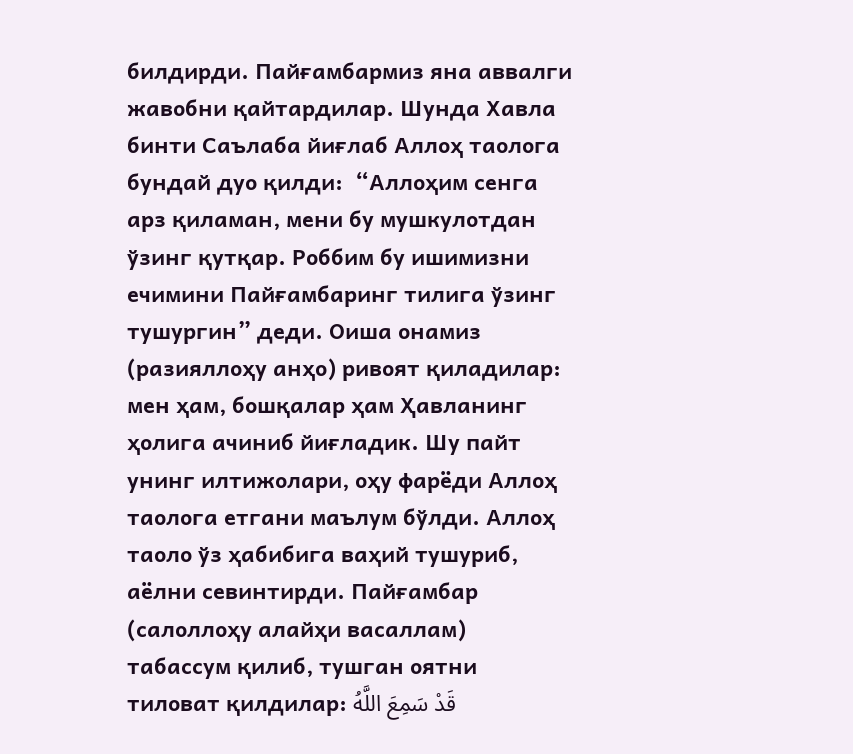билдирди. Пайғамбармиз яна аввалги жавобни қайтардилар. Шунда Хавла бинти Саълаба йиғлаб Аллоҳ таолога бундай дуо қилди:  “Аллоҳим сенга арз қиламан, мени бу мушкулотдан ўзинг қутқар. Роббим бу ишимизни ечимини Пайғамбаринг тилига ўзинг тушургин” деди. Оиша онамиз (разияллоҳу анҳо) ривоят қиладилар: мен ҳам, бошқалар ҳам Ҳавланинг ҳолига ачиниб йиғладик. Шу пайт унинг илтижолари, оҳу фарёди Аллоҳ таолога етгани маълум бўлди. Аллоҳ таоло ўз ҳабибига ваҳий тушуриб, аёлни севинтирди. Пайғамбар (салоллоҳу алайҳи васаллам) табассум қилиб, тушган оятни тиловат қилдилар: قَدْ سَمِعَ اللَّهُ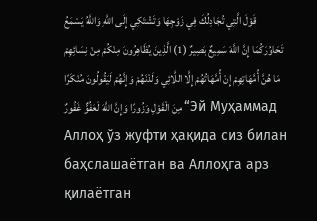قَوْلَ الَّتِي تُجَادِلُكَ فِي زَوْجِهَا وَتَشْتَكِي إِلَى اللَّهِ وَاللَّهُ يَسْمَعُ تَحَاوُرَكُمَا إِنَّ اللَّهَ سَمِيعٌ بَصِيرٌ (1) الَّذِينَ يُظَاهِرُونَ مِنْكُمْ مِنْ نِسَائِهِمْ مَا هُنَّ أُمَّهَاتِهِمْ إِنْ أُمَّهَاتُهُمْ إِلَّا اللَّائِي وَلَدْنَهُمْ وَإِنَّهُمْ لَيَقُولُونَ مُنْكَرًا مِنَ الْقَوْلِ وَزُورًا وَإِنَّ اللَّهَ لَعَفُوٌّ غَفُورٌ “Эй Муҳаммад Аллоҳ ўз жуфти ҳақида сиз билан баҳслашаётган ва Аллоҳга арз қилаётган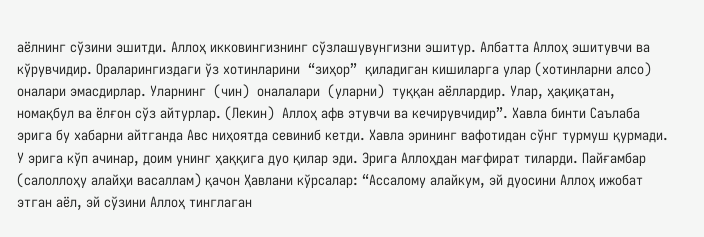аёлнинг сўзини эшитди. Аллоҳ икковингизнинг сўзлашувунгизни эшитур. Албатта Аллоҳ эшитувчи ва кўрувчидир. Ораларингиздаги ўз хотинларини  “зиҳор”  қиладиган кишиларга улар (хотинларни алсо) оналари эмасдирлар. Уларнинг  (чин)  оналалари  (уларни)  туққан аёллардир. Улар, ҳақиқатан, номақбул ва ёлғон сўз айтурлар. (Лекин)  Аллоҳ афв этувчи ва кечирувчидир”. Хавла бинти Саълаба эрига бу хабарни айтганда Авс ниҳоятда севиниб кетди. Хавла эрининг вафотидан сўнг турмуш қурмади. У эрига кўп ачинар, доим унинг ҳаққига дуо қилар эди. Эрига Аллоҳдан мағфират тиларди. Пайғамбар (салоллоҳу алайҳи васаллам) қачон Ҳавлани кўрсалар: “Ассалому алайкум, эй дуосини Аллоҳ ижобат этган аёл, эй сўзини Аллоҳ тинглаган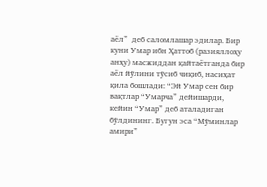аёл”  деб саломлашар эдилар. Бир куни Умар ибн Ҳаттоб (разияллоҳу анҳу) масжиддан қайтаётганда бир аёл йўлини тўсиб чиқиб, насиҳат қила бошлади: “Эй Умар сен бир вақтлар “Умарча” дейишарди,  кейин “Умар” деб аталадиган бўлдининг. Бугун эса “Мўминлар амири”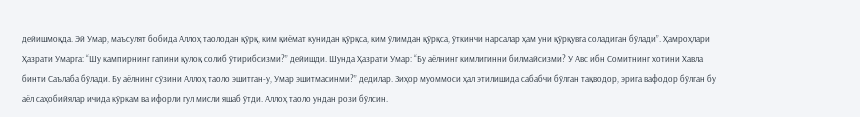дейишмоқда. Эй Умар, маъсулят бобида Аллоҳ таолодан қўрқ, ким қиёмат кунидан қўрқса, ким ўлимдан қўрқса, ўткинчи нарсалар ҳам уни қўрқувга соладиган бўлади”. Ҳамроҳлари Ҳазрати Умарга: “Шу кампирнинг гапини қулоқ солиб ўтирибсизми?” дейишди. Шунда Ҳазрати Умар: “Бу аёлнинг кимлигинни билмайсизми? У Авс ибн Сомитнинг хотини Хавла бинти Саълаба бўлади. Бу аёлнинг сўзини Аллоҳ таоло эшитган-у, Умар эшитмасинми?” дедилар. Зиҳор муоммоси ҳал этилишида сабабчи бўлган тақводор, эрига вафодор бўлган бу аёл саҳобийялар ичида кўркам ва ифорли гул мисли яшаб ўтди. Аллоҳ таоло ундан рози бўлсин.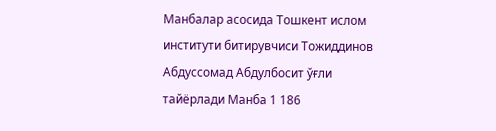Манбалар асосида Тошкент ислом институти битирувчиси Тожиддинов Абдуссомад Абдулбосит ўғли тайёрлади Манба 1 186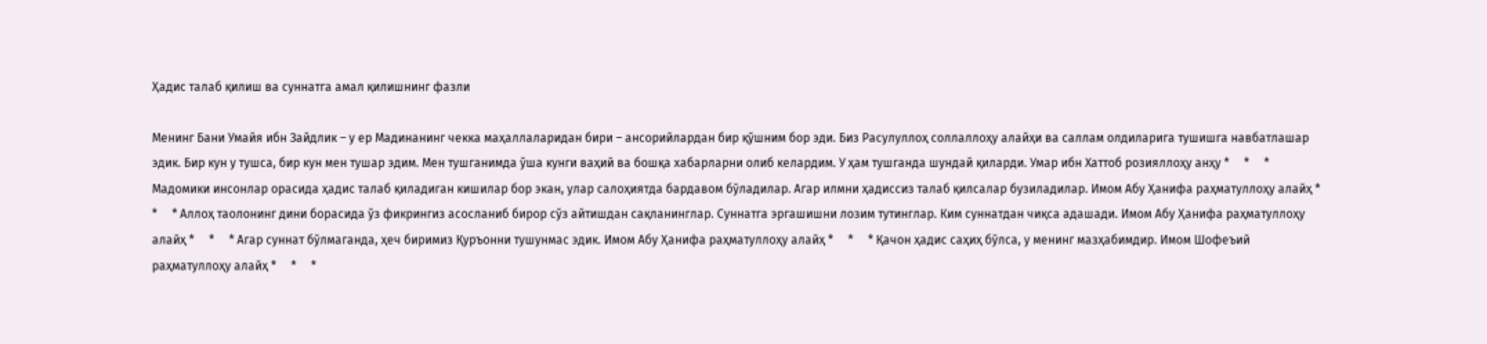Ҳадис талаб қилиш ва суннатга амал қилишнинг фазли

Менинг Бани Умайя ибн Зайдлик – у ер Мадинанинг чекка маҳаллаларидан бири – ансорийлардан бир қўшним бор эди. Биз Расулуллоҳ соллаллоҳу алайҳи ва саллам олдиларига тушишга навбатлашар эдик. Бир кун у тушса, бир кун мен тушар эдим. Мен тушганимда ўша кунги ваҳий ва бошқа хабарларни олиб келардим. У ҳам тушганда шундай қиларди. Умар ибн Хаттоб розияллоҳу анҳу *     *     * Мадомики инсонлар орасида ҳадис талаб қиладиган кишилар бор экан, улар салоҳиятда бардавом бўладилар. Агар илмни ҳадиссиз талаб қилсалар бузиладилар. Имом Абу Ҳанифа раҳматуллоҳу алайҳ *     *     * Аллоҳ таолонинг дини борасида ўз фикрингиз асосланиб бирор сўз айтишдан сақланинглар. Суннатга эргашишни лозим тутинглар. Ким суннатдан чиқса адашади. Имом Абу Ҳанифа раҳматуллоҳу алайҳ *     *     * Агар суннат бўлмаганда, ҳеч биримиз Қуръонни тушунмас эдик. Имом Абу Ҳанифа раҳматуллоҳу алайҳ *     *     * Қачон ҳадис саҳиҳ бўлса, у менинг мазҳабимдир. Имом Шофеъий раҳматуллоҳу алайҳ *     *     *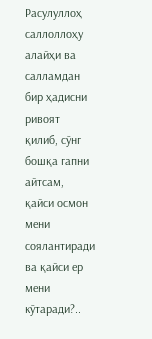Расулуллоҳ саллоллоҳу алайҳи ва салламдан бир ҳадисни ривоят қилиб, сўнг бошқа гапни айтсам, қайси осмон мени соялантиради ва қайси ер мени кўтаради?..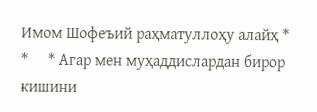Имом Шофеъий раҳматуллоҳу алайҳ *     *     * Агар мен муҳаддислардан бирор кишини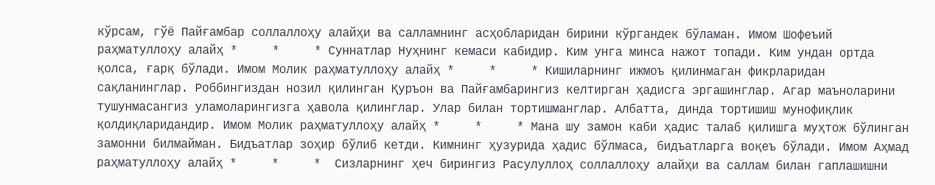кўрсам, гўё Пайғамбар соллаллоҳу алайҳи ва салламнинг асҳобларидан бирини кўргандек бўламан. Имом Шофеъий раҳматуллоҳу алайҳ *     *     * Суннатлар Нуҳнинг кемаси кабидир. Ким унга минса нажот топади. Ким ундан ортда қолса, ғарқ бўлади. Имом Молик раҳматуллоҳу алайҳ *     *     * Кишиларнинг ижмоъ қилинмаган фикрларидан сақланинглар. Роббингиздан нозил қилинган Қуръон ва Пайғамбарингиз келтирган ҳадисга эргашинглар. Агар маъноларини тушунмасангиз уламоларингизга ҳавола қилинглар. Улар билан тортишманглар. Албатта, динда тортишиш мунофиқлик қолдиқларидандир. Имом Молик раҳматуллоҳу алайҳ *     *     * Мана шу замон каби ҳадис талаб қилишга муҳтож бўлинган замонни билмайман. Бидъатлар зоҳир бўлиб кетди. Кимнинг ҳузурида ҳадис бўлмаса, бидъатларга воқеъ бўлади. Имом Аҳмад раҳматуллоҳу алайҳ *     *     *  Сизларнинг ҳеч бирингиз Расулуллоҳ соллаллоҳу алайҳи ва саллам билан гаплашишни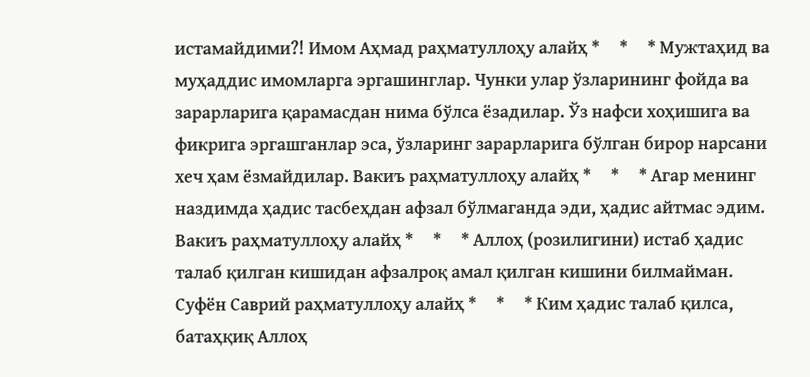истамайдими?! Имом Аҳмад раҳматуллоҳу алайҳ *     *     * Мужтаҳид ва муҳаддис имомларга эргашинглар. Чунки улар ўзларининг фойда ва зарарларига қарамасдан нима бўлса ёзадилар. Ўз нафси хоҳишига ва фикрига эргашганлар эса, ўзларинг зарарларига бўлган бирор нарсани хеч ҳам ёзмайдилар. Вакиъ раҳматуллоҳу алайҳ *     *     * Агар менинг наздимда ҳадис тасбеҳдан афзал бўлмаганда эди, ҳадис айтмас эдим. Вакиъ раҳматуллоҳу алайҳ *     *     * Аллоҳ (розилигини) истаб ҳадис талаб қилган кишидан афзалроқ амал қилган кишини билмайман. Суфён Саврий раҳматуллоҳу алайҳ *     *     * Ким ҳадис талаб қилса, батаҳқиқ Аллоҳ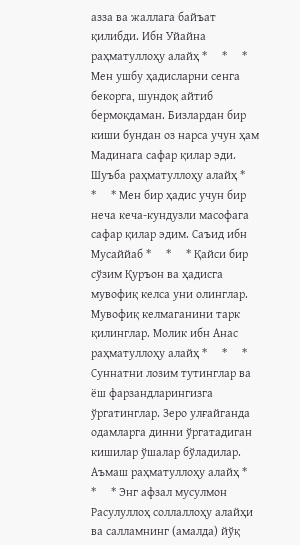азза ва жаллага байъат қилибди. Ибн Уйайна раҳматуллоҳу алайҳ *     *     * Мен ушбу ҳадисларни сенга бекорга, шундоқ айтиб бермоқдаман. Бизлардан бир киши бундан оз нарса учун ҳам Мадинага сафар қилар эди. Шуъба раҳматуллоҳу алайҳ *     *     * Мен бир ҳадис учун бир неча кеча-кундузли масофага сафар қилар эдим. Саъид ибн Мусаййаб *     *     * Қайси бир сўзим Қуръон ва ҳадисга мувофиқ келса уни олинглар. Мувофиқ келмаганини тарк қилинглар. Молик ибн Анас раҳматуллоҳу алайҳ *     *     * Суннатни лозим тутинглар ва ёш фарзандларингизга ўргатинглар. Зеро улғайганда одамларга динни ўргатадиган кишилар ўшалар бўладилар. Аъмаш раҳматуллоҳу алайҳ *     *     * Энг афзал мусулмон Расулуллоҳ соллаллоҳу алайҳи ва салламнинг (амалда) йўқ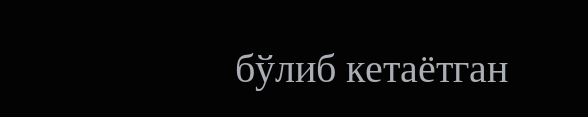бўлиб кетаётган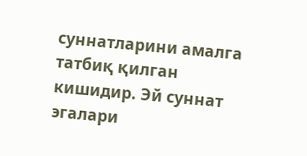суннатларини амалга татбиқ қилган кишидир. Эй суннат эгалари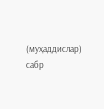(муҳаддислар) сабр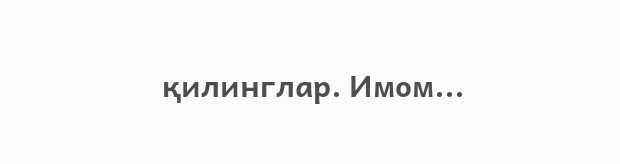қилинглар. Имом...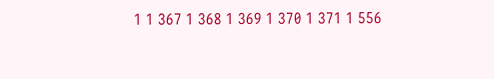1 1 367 1 368 1 369 1 370 1 371 1 556